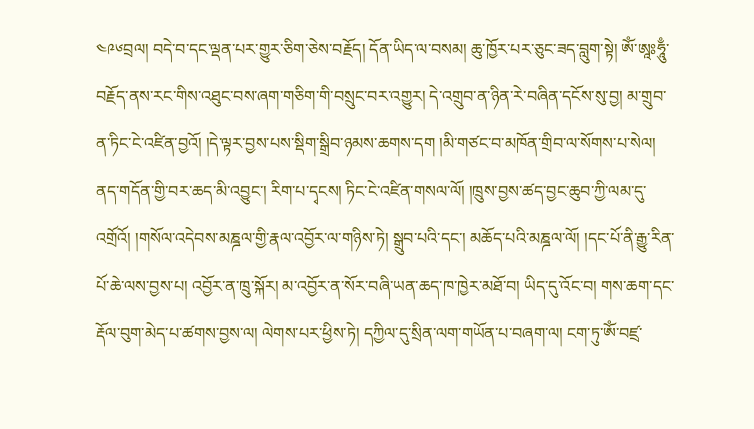༤༩༦བྲལ། བདེ་བ་དང་ལྡན་པར་གྱུར་ཅིག་ཅེས་བརྗོད། དོན་ཡིད་ལ་བསམ། ཆུ་ཁྱོར་པར་ཅུང་ཟད་བླུག་སྟེ། ༀ་ཨཱཿཧཱུྃ་བརྗོད་ནས་རང་གིས་འཐུང་བས་ཞག་གཅིག་གི་བསྲུང་བར་འགྱུར། དེ་འགྲུབ་ན་ཉིན་རེ་བཞིན་དངོས་སུ་བྱ། མ་གྲུབ་ན་ཏིང་ངེ་འཛིན་བྱའོ། །དེ་ལྟར་བྱས་པས་སྡིག་སྒྲིབ་ཉམས་ཆགས་དག །མི་གཙང་བ་མཁོན་གྲིབ་ལ་སོགས་པ་སེལ། ནད་གདོན་གྱི་བར་ཆད་མི་འབྱུང་། རིག་པ་དྭངས། ཏིང་ངེ་འཛིན་གསལ་ལོ། །ཁྲུས་བྱས་ཚད་བྱང་ཆུབ་ཀྱི་ལམ་དུ་འགྲོའོ། །གསོལ་འདེབས་མཎྜལ་གྱི་རྣལ་འབྱོར་ལ་གཉིས་ཏེ། སྒྲུབ་པའི་དང་། མཆོད་པའི་མཎྜལ་ལོ། །དང་པོ་ནི་རྒྱུ་རིན་པོ་ཆེ་ལས་བྱས་པ། འབྱོར་ན་ཁྲུ་སྐོར། མ་འབྱོར་ན་སོར་བཞི་ཡན་ཆད་ཁ་ཁྱེར་མཐོ་བ། ཡིད་དུ་འོང་བ། གས་ཆག་དང་རྡོལ་བུག་མེད་པ་ཚགས་བྱས་ལ། ལེགས་པར་ཕྱིས་ཏེ། དཀྱིལ་དུ་སྲིན་ལག་གཡོན་པ་བཞག་ལ། ངག་ཏུ་ༀ་བཛྲ་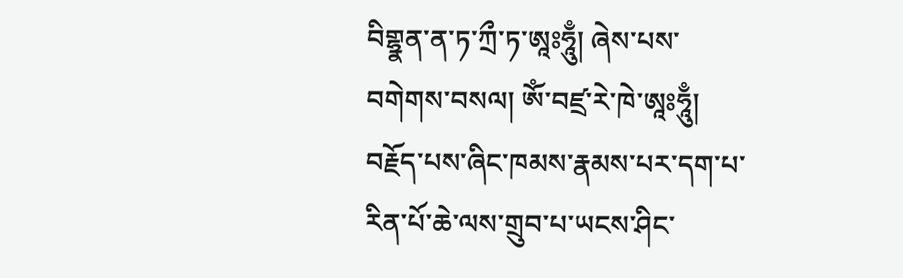བིགྷྣན་ན་ཏ་ཀྲྀ་ཏ་ཨཱཿཧཱུྃ། ཞེས་པས་བགེགས་བསལ། ༀ་བཛྲ་རེ་ཁེ་ཨཱཿཧཱུྃ། བརྗོད་པས་ཞིང་ཁམས་རྣམས་པར་དག་པ་རིན་པོ་ཆེ་ལས་གྲུབ་པ་ཡངས་ཤིང་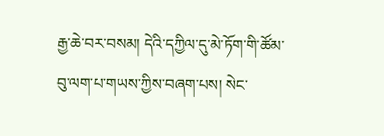རྒྱ་ཆེ་བར་བསམ། དེའི་དཀྱིལ་དུ་མེ་ཏོག་གི་ཚོམ་བུ་ལག་པ་གཡས་ཀྱིས་བཞག་པས། སེང་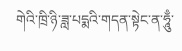གེའི་ཁྲི་ཉི་ཟླ་པདྨའི་གདན་སྟེང་ན་ཧཱུྃ་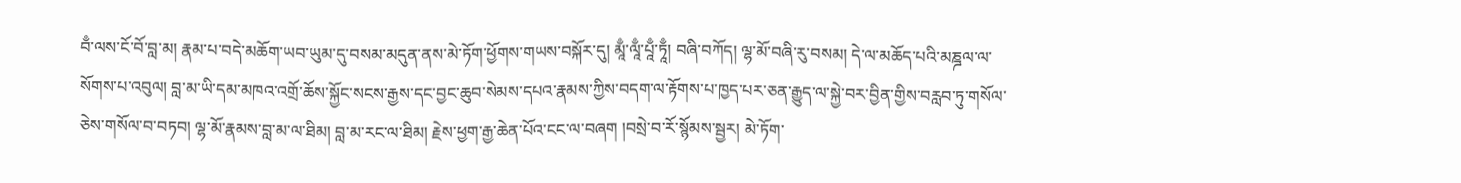བྃ་ལས་ངོ་བོ་བླ་མ། རྣམ་པ་བདེ་མཆོག་ཡབ་ཡུམ་དུ་བསམ་མདུན་ནས་མེ་ཏོག་ཕྱོགས་གཡས་བསྐོར་དུ། མཱྃ་ལཱྃ་པཱྃ་ཏཱྃ། བཞི་བཀོད། ལྷ་མོ་བཞི་རུ་བསམ། དེ་ལ་མཆོད་པའི་མཎྜལ་ལ་སོགས་པ་འབུལ། བླ་མ་ཡི་དམ་མཁའ་འགྲོ་ཆོས་སྐྱོང་སངས་རྒྱས་དང་བྱང་ཆུབ་སེམས་དཔའ་རྣམས་ཀྱིས་བདག་ལ་རྟོགས་པ་ཁྱད་པར་ཅན་རྒྱུད་ལ་སྐྱེ་བར་བྱིན་གྱིས་བརླབ་ཏུ་གསོལ་ཅེས་གསོལ་བ་བཏབ། ལྷ་མོ་རྣམས་བླ་མ་ལ་ཐིམ། བླ་མ་རང་ལ་ཐིམ། རྗེས་ཕྱག་རྒྱ་ཆེན་པོའ་ངང་ལ་བཞག །བསྲེ་བ་རོ་སྙོམས་སྦྱར། མེ་ཏོག་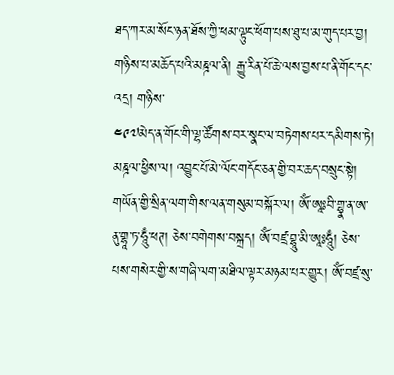ཐད་ཀར་མ་སོང་ཉན་ཐོས་ཀྱི་ཕམ་ལྟུང་ཕོག་པས་ཐུ་པ་མ་གུད་པར་བྱ། གཉིས་པ་མཆོད་པའི་མཎྜལ་ནི། རྒྱུ་རིན་པོ་ཆེ་ལས་བྱས་པ་ནི་གོང་དང་འདྲ། གཉིས་
༤༩༧མེད་ན་གོང་གི་ལྷ་ཚོགས་བར་སྣང་ལ་བཏེགས་པར་དམིགས་ཏེ། མཎྜལ་ཕྱིས་ལ། འབྱུང་པོ་མེ་ལོང་གདོང་ཅན་གྱི་བར་ཆད་བསྲུང་སྟེ། གཡོན་གྱི་སྲིན་ལག་གིས་ལན་གསུམ་བསྐོར་ལ། ༀ་ཨཱཿབི་གྷྣ་ན་ཨ་ནུ་གྷཱ་ཏ་ཧཱུྃ་ཕཊ། ཅེས་བགེགས་བསྐྲད། ༀ་བཛྲ་བྷཱུ་མི་ཨཱཿཧཱུྃ། ཅེས་པས་གསེར་གྱི་ས་གཞི་ལག་མཐིལ་ལྟར་མཉམ་པར་གྱུར། ༀ་བཛྲ་སུ་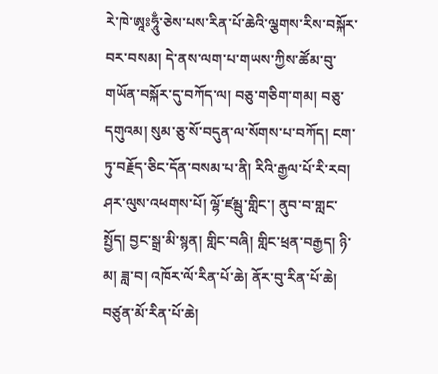རེ་ཁེ་ཨཱཿཧཱུྃ་ཅེས་པས་རིན་པོ་ཆེའི་ལྕགས་རིས་བསྐོར་བར་བསམ། དེ་ནས་ལག་པ་གཡས་ཀྱིས་ཚོམ་བུ་གཡོན་བསྐོར་དུ་བཀོད་ལ། བཅུ་གཅིག་གམ། བཅུ་དགུའམ། སུམ་ཅུ་སོ་བདུན་ལ་སོགས་པ་བཀོད། ངག་ཏུ་བརྗོད་ཅིང་དོན་བསམ་པ་ནི། རིའི་རྒྱལ་པོ་རི་རབ། ཤར་ལུས་འཕགས་པོ། ལྷོ་ཛམྦུ་གླིང་། ནུབ་བ་གླང་སྤྱོད། བྱང་སྒྲ་མི་སྙན། གླིང་བཞི། གླིང་ཕྲན་བརྒྱད། ཉི་མ། ཟླ་བ། འཁོར་ལོ་རིན་པོ་ཆེ། ནོར་བུ་རིན་པོ་ཆེ། བཙུན་མོ་རིན་པོ་ཆེ།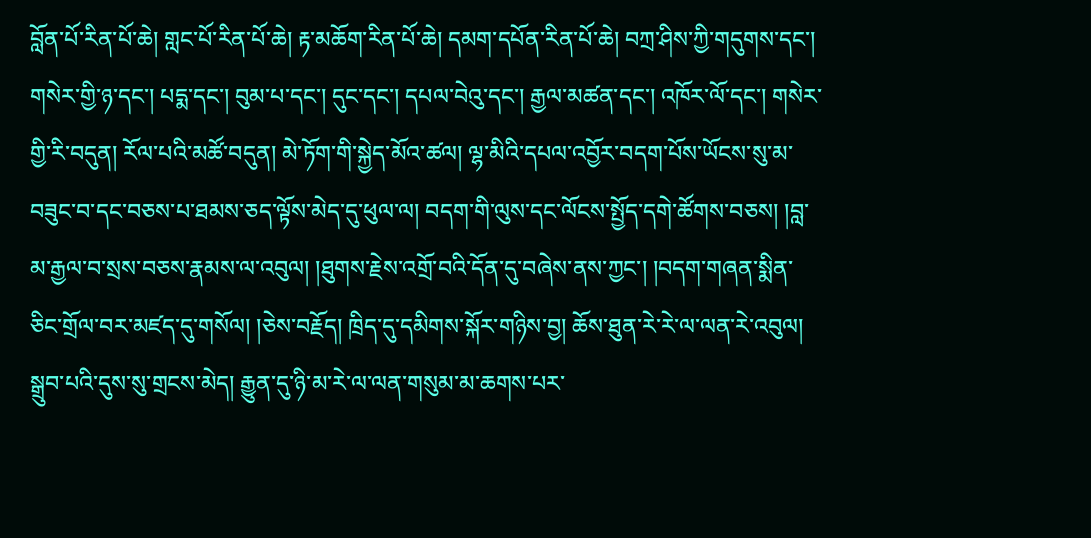བློན་པོ་རིན་པོ་ཆེ། གླང་པོ་རིན་པོ་ཆེ། རྟ་མཆོག་རིན་པོ་ཆེ། དམག་དཔོན་རིན་པོ་ཆེ། བཀྲ་ཤིས་ཀྱི་གདུགས་དང་། གསེར་གྱི་ཉ་དང་། པདྨ་དང་། བུམ་པ་དང་། དུང་དང་། དཔལ་བེའུ་དང་། རྒྱལ་མཚན་དང་། འཁོར་ལོ་དང་། གསེར་གྱི་རི་བདུན། རོལ་པའི་མཚོ་བདུན། མེ་ཏོག་གི་སྐྱེད་མོའ་ཚལ། ལྷ་མིའི་དཔལ་འབྱོར་བདག་པོས་ཡོངས་སུ་མ་བཟུང་བ་དང་བཅས་པ་ཐམས་ཅད་ལྟོས་མེད་དུ་ཕུལ་ལ། བདག་གི་ལུས་དང་ལོངས་སྤྱོད་དགེ་ཚོགས་བཅས། །བླ་མ་རྒྱལ་བ་སྲས་བཅས་རྣམས་ལ་འབུལ། །ཐུགས་རྗེས་འགྲོ་བའི་དོན་དུ་བཞེས་ནས་ཀྱང་། །བདག་གཞན་སྨིན་ཅིང་གྲོལ་བར་མཛད་དུ་གསོལ། །ཅེས་བརྗོད། ཁྲིད་དུ་དམིགས་སྐོར་གཉིས་བྱ། ཆོས་ཐུན་རེ་རེ་ལ་ལན་རེ་འབུལ། སྒྲུབ་པའི་དུས་སུ་གྲངས་མེད། རྒྱུན་དུ་ཉི་མ་རེ་ལ་ལན་གསུམ་མ་ཆགས་པར་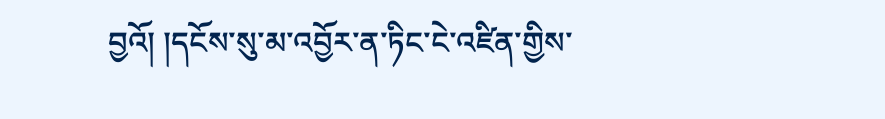བྱའོ། །དངོས་སུ་མ་འབྱོར་ན་ཏིང་ངེ་འཛིན་གྱིས་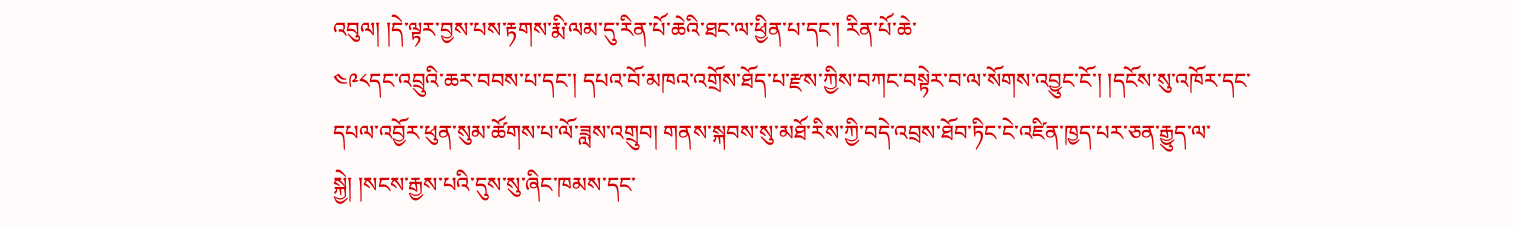འབུལ། །དེ་ལྟར་བྱས་པས་རྟགས་རྨི་ལམ་དུ་རིན་པོ་ཆེའི་ཐང་ལ་ཕྱིན་པ་དང་། རིན་པོ་ཆེ་
༤༩༨དང་འབྲུའི་ཆར་བབས་པ་དང་། དཔའ་བོ་མཁའ་འགྲོས་ཐོད་པ་རྫས་ཀྱིས་བཀང་བསྟེར་བ་ལ་སོགས་འབྱུང་ངོ་། །དངོས་སུ་འཁོར་དང་དཔལ་འབྱོར་ཕུན་སུམ་ཚོགས་པ་ལོ་ཟླས་འགྲུབ། གནས་སྐབས་སུ་མཐོ་རིས་ཀྱི་བདེ་འབྲས་ཐོབ་ཏིང་ངེ་འཛིན་ཁྱད་པར་ཅན་རྒྱུད་ལ་སྐྱེ། །སངས་རྒྱས་པའི་དུས་སུ་ཞིང་ཁམས་དང་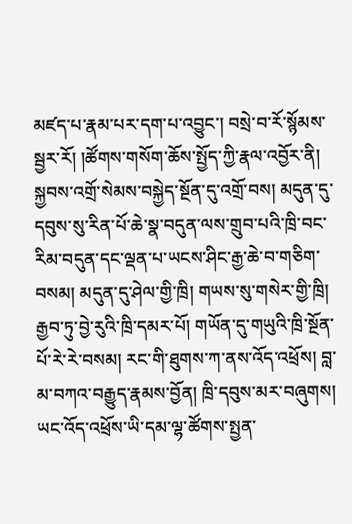མཛད་པ་རྣམ་པར་དག་པ་འབྱུང་། བསྲེ་བ་རོ་སྙོམས་སྦྱར་རོ། །ཚོགས་གསོག་ཆོས་སྤྱོད་ཀྱི་རྣལ་འབྱོར་ནི། སྐྱབས་འགྲོ་སེམས་བསྐྱེད་སྔོན་དུ་འགྲོ་བས། མདུན་དུ་དབུས་སུ་རིན་པོ་ཆེ་སྣ་བདུན་ལས་གྲུབ་པའི་ཁྲི་བང་རིམ་བདུན་དང་ལྡན་པ་ཡངས་ཤིང་རྒྱ་ཆེ་བ་གཅིག་བསམ། མདུན་དུ་ཤེལ་གྱི་ཁྲི། གཡས་སུ་གསེར་གྱི་ཁྲི། རྒྱབ་ཏུ་བྱེ་རུའི་ཁྲི་དམར་པོ། གཡོན་དུ་གཡུའི་ཁྲི་སྔོན་པོ་རེ་རེ་བསམ། རང་གི་ཐུགས་ཀ་ནས་འོད་འཕྲོས། བླ་མ་བཀའ་བརྒྱུད་རྣམས་བྱོན། ཁྲི་དབུས་མར་བཞུགས། ཡང་འོད་འཕྲོས་ཡི་དམ་ལྷ་ཚོགས་སྤྱན་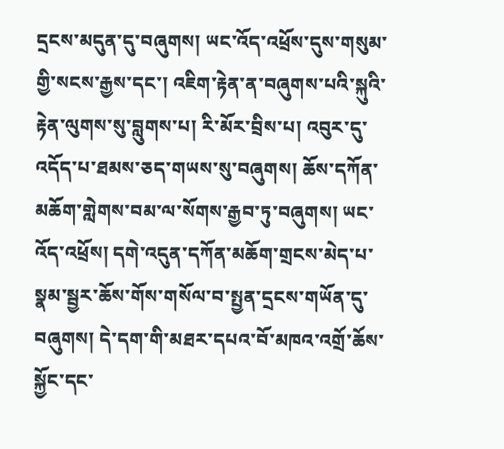དྲངས་མདུན་དུ་བཞུགས། ཡང་འོད་འཕྲོས་དུས་གསུམ་གྱི་སངས་རྒྱས་དང་། འཇིག་རྟེན་ན་བཞུགས་པའི་སྐུའི་རྟེན་ལུགས་སུ་བླུགས་པ། རི་མོར་བྲིས་པ། འབུར་དུ་འདོད་པ་ཐམས་ཅད་གཡས་སུ་བཞུགས། ཆོས་དཀོན་མཆོག་གླེགས་བམ་ལ་སོགས་རྒྱབ་ཏུ་བཞུགས། ཡང་འོད་འཕྲོས། དགེ་འདུན་དཀོན་མཆོག་གྲངས་མེད་པ་སྣམ་སྦྱར་ཆོས་གོས་གསོལ་བ་སྤྱན་དྲངས་གཡོན་དུ་བཞུགས། དེ་དག་གི་མཐར་དཔའ་བོ་མཁའ་འགྲོ་ཆོས་སྐྱོང་དང་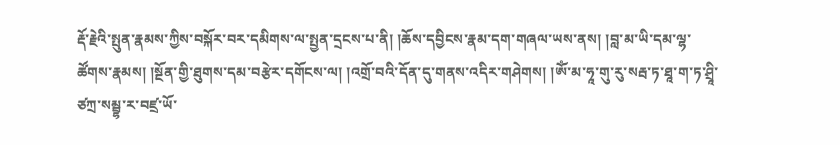རྡོ་རྗེའི་སྤུན་རྣམས་ཀྱིས་བསྐོར་བར་དམིགས་ལ་སྤྱན་དྲངས་པ་ནི། །ཆོས་དབྱིངས་རྣམ་དག་གཞལ་ཡས་ནས། །བླ་མ་ཡི་དམ་ལྷ་ཚོགས་རྣམས། །སྔོན་གྱི་ཐུགས་དམ་བརྩེར་དགོངས་ལ། །འགྲོ་བའི་དོན་དུ་གནས་འདིར་གཤེགས། །ༀ་མ་ཧཱ་གུ་རུ་སརྦ་ཏ་ཐཱ་ག་ཏ་ཤྲཱི་ཙཀྲ་སམྦྷ་ར་བཛྲ་ཡོ་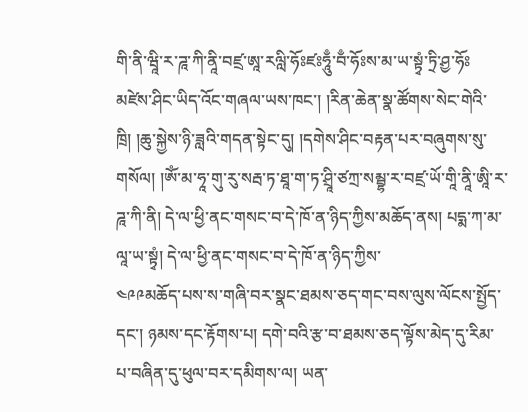གི་ནི་ཝཱི་ར་ཌཱ་ཀི་ནཱི་བཛྲ་ཨཱ་རལླི་ཧོཿཛཿཧཱུྃ་བྃ་ཧོཿས་མ་ཡ་སྟྭཾ་ཏྲི་ཤྱ་ཧོཿ མཛེས་ཤིང་ཡིད་འོང་གཞལ་ཡས་ཁང་། །རིན་ཆེན་སྣ་ཚོགས་སེང་གེའི་ཁྲི། །ཆུ་སྐྱེས་ཉི་ཟླའི་གདན་སྟེང་དུ། །དགེས་ཤིང་བརྟན་པར་བཞུགས་སུ་གསོལ། །ༀ་མ་ཧཱ་གུ་རུ་སརྦ་ཏ་ཐཱ་ག་ཏ་ཤྲཱི་ཙཀྲ་སམྦྷ་ར་བཛྲ་ཡོ་གཱི་ནཱི་ཨཱི་ར་ཌཱ་ཀི་ནི། དེ་ལ་ཕྱི་ནང་གསང་བ་དེ་ཁོ་ན་ཉིད་ཀྱིས་མཆོད་ནས། པདྨ་ཀ་མ་ལཱ་ཡ་སྟྭཾ། དེ་ལ་ཕྱི་ནང་གསང་བ་དེ་ཁོ་ན་ཉིད་ཀྱིས་
༤༩༩མཆོད་པས་ས་གཞི་བར་སྣང་ཐམས་ཅད་གང་བས་ལུས་ལོངས་སྤྱོད་དང་། ཉམས་དང་རྟོགས་པ། དགེ་བའི་རྩ་བ་ཐམས་ཅད་ལྟོས་མེད་དུ་རིམ་པ་བཞིན་དུ་ཕུལ་བར་དམིགས་ལ། ཡན་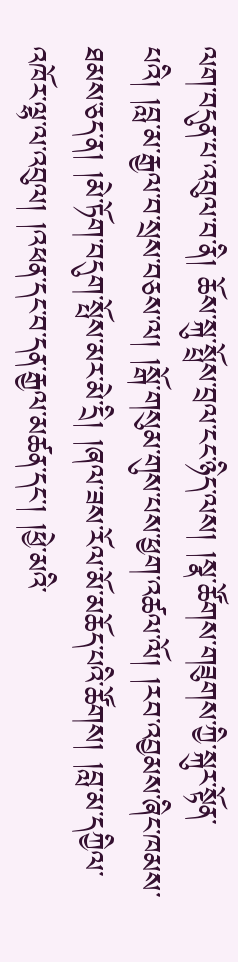ལག་བདུན་པ་འབུལ་བ་ནི། ཆོས་སྐུ་སྤྲོས་བྲལ་ངང་ཉིད་ལས། །སྣ་ཚོགས་གཟུགས་ཀྱི་སྐུར་སྟོན་པའི། །བླ་མ་རྒྱལ་བ་སྲས་བཅས་ལ། །སྒོ་གསུམ་གུས་པས་ཕྱག་འཚལ་ལོ། །རབ་འབྱམས་ཞིང་ཁམས་ཐམས་ཅད་ན། །མེ་ཏོག་བདུག་སྤོས་མར་མེ་དྲི། །ཞལ་ཟས་རོལ་མོ་མཆོད་པའི་ཚོགས། །བླ་མ་དཀྱིལ་འཁོར་ལྷ་ལ་འབུལ། །འཕན་དང་བ་དན་རྒྱལ་མཚན་དང་། །ཕྱེ་མའི་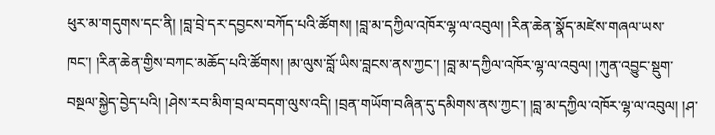ཕུར་མ་གདུགས་དང་ནི། །བླ་བྲེ་དར་དབྱངས་བཀོད་པའི་ཚོགས། །བླ་མ་དཀྱིལ་འཁོར་ལྷ་ལ་འབུལ། །རིན་ཆེན་སྣོད་མཛེས་གཞལ་ཡས་ཁང་། །རིན་ཆེན་གྱིས་བཀང་མཆོད་པའི་ཚོགས། །མ་ལུས་བློ་ཡིས་བླངས་ནས་ཀྱང་། །བླ་མ་དཀྱིལ་འཁོར་ལྷ་ལ་འབུལ། །ཀུན་འབྱུང་སྡུག་བསྔལ་སྐྱེད་བྱེད་པའི། །ཤེས་རབ་མིག་བྲལ་བདག་ལུས་འདི། །བྲན་གཡོག་བཞིན་དུ་དམིགས་ནས་ཀྱང་། །བླ་མ་དཀྱིལ་འཁོར་ལྷ་ལ་འབུལ། །ཤ་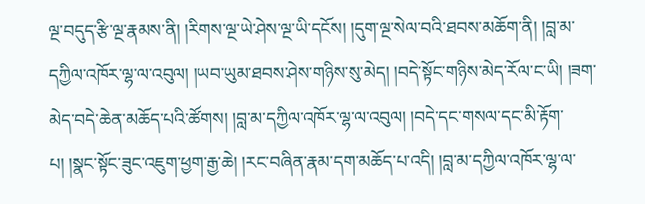ལྔ་བདུད་རྩི་ལྔ་རྣམས་ནི། །རིགས་ལྔ་ཡེ་ཤེས་ལྔ་ཡི་དངོས། །དུག་ལྔ་སེལ་བའི་ཐབས་མཆོག་ནི། །བླ་མ་དཀྱིལ་འཁོར་ལྷ་ལ་འབུལ། །ཡབ་ཡུམ་ཐབས་ཤེས་གཉིས་སུ་མེད། །བདེ་སྟོང་གཉིས་མེད་རོལ་ང་ཡི། །ཟག་མེད་བདེ་ཆེན་མཆོད་པའི་ཚོགས། །བླ་མ་དཀྱིལ་འཁོར་ལྷ་ལ་འབུལ། །བདེ་དང་གསལ་དང་མི་རྟོག་པ། །སྣང་སྟོང་ཟུང་འཇུག་ཕྱག་རྒྱ་ཆེ། །རང་བཞིན་རྣམ་དག་མཆོད་པ་འདི། །བླ་མ་དཀྱིལ་འཁོར་ལྷ་ལ་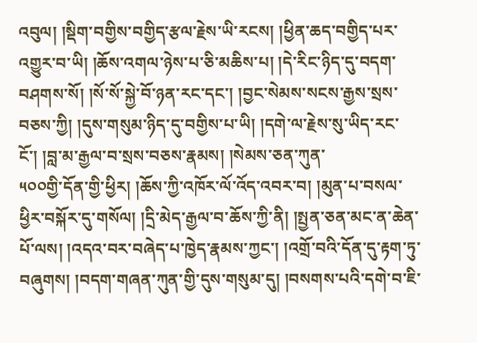འབུལ། །སྡིག་བགྱིས་བགྱིད་རྩལ་རྗེས་ཡི་རངས། །ཕྱིན་ཆད་བགྱིད་པར་འགྱུར་བ་ཡི། །ཆོས་འགལ་ཉེས་པ་ཅི་མཆིས་པ། །དེ་རིང་ཉིད་དུ་བདག་བཤགས་སོ། །སོ་སོ་སྐྱེ་བོ་ཉན་རང་དང་། །བྱང་སེམས་སངས་རྒྱས་སྲས་བཅས་ཀྱི། །དུས་གསུམ་ཉིད་དུ་བགྱིས་པ་ཡི། །དགེ་ལ་རྗེས་སུ་ཡིད་རང་ངོ་། །བླ་མ་རྒྱལ་བ་སྲས་བཅས་རྣམས། །སེམས་ཅན་ཀུན་
༥༠༠གྱི་དོན་གྱི་ཕྱིར། །ཆོས་ཀྱི་འཁོར་ལོ་འོད་འབར་བ། །མུན་པ་བསལ་ཕྱིར་བསྐོར་དུ་གསོལ། །དྲི་མེད་རྒྱལ་བ་ཆོས་ཀྱི་ནི། །སྤྱན་ཅན་མང་ན་ཆེན་པོ་ལས། །འདའ་བར་བཞེད་པ་ཁྱེད་རྣམས་ཀྱང་། །འགྲོ་བའི་དོན་དུ་རྟག་ཏུ་བཞུགས། །བདག་གཞན་ཀུན་གྱི་དུས་གསུམ་དུ། །བསགས་པའི་དགེ་བ་ཇི་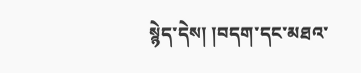སྙེད་དེས། །བདག་དང་མཐའ་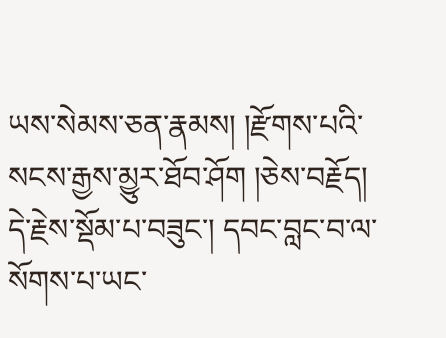ཡས་སེམས་ཅན་རྣམས། །རྫོགས་པའི་སངས་རྒྱས་མྱུར་ཐོབ་ཤོག །ཅེས་བརྗོད། དེ་རྗེས་སྡོམ་པ་བཟུང་། དབང་བླང་བ་ལ་སོགས་པ་ཡང་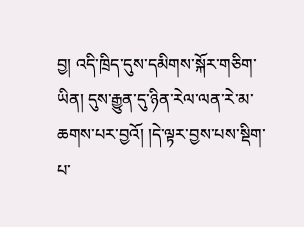བྱ། འདི་ཁྲིད་དུས་དམིགས་སྐོར་གཅིག་ཡིན། དུས་རྒྱུན་དུ་ཉིན་རེལ་ལན་རེ་མ་ཆགས་པར་བྱའོ། །དེ་ལྟར་བྱས་པས་སྡིག་པ་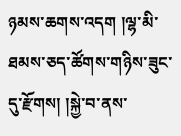ཉམས་ཆགས་འདག །ལྷ་མི་ཐམས་ཅད་ཚོགས་གཉིས་ཟུང་དུ་རྫོགས། །སྐྱེ་བ་ནས་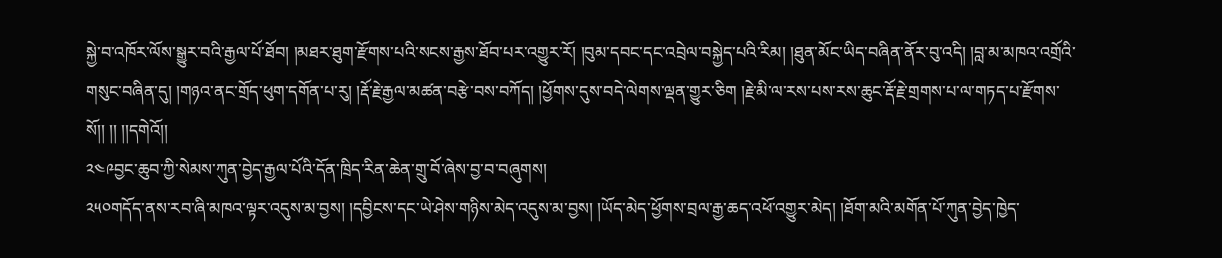སྐྱེ་བ་འཁོར་ལོས་སྒྱུར་བའི་རྒྱལ་པོ་ཐོབ། །མཐར་ཐུག་རྫོགས་པའི་སངས་རྒྱས་ཐོབ་པར་འགྱུར་རོ། །བུམ་དབང་དང་འབྲེལ་བསྐྱེད་པའི་རིམ། །ཐུན་མོང་ཡིད་བཞིན་ནོར་བུ་འདི། །བླ་མ་མཁའ་འགྲོའི་གསུང་བཞིན་དུ། །གཉའ་ནང་གྲོད་ཕུག་དགོན་པ་རུ། །རྡོ་རྗེ་རྒྱལ་མཚན་བརྩེ་བས་བཀོད། །ཕྱོགས་དུས་བདེ་ལེགས་ལྡན་གྱུར་ཅིག །རྗེ་མི་ལ་རས་པས་རས་ཆུང་རྡོ་རྗེ་གྲགས་པ་ལ་གཏད་པ་རྫོགས་སོ།། །། །།དགེའོ།།
༢༤༩བྱང་ཆུབ་ཀྱི་སེམས་ཀུན་བྱེད་རྒྱལ་པོའི་དོན་ཁྲིད་རིན་ཆེན་གྲུ་བོ་ཞེས་བྱ་བ་བཞུགས།
༢༥༠གདོད་ནས་རབ་ཞི་མཁའ་ལྟར་འདུས་མ་བྱས། །དབྱིངས་དང་ཡེ་ཤེས་གཉིས་མེད་འདུས་མ་བྱས། །ཡོད་མེད་ཕྱོགས་བྲལ་རྒྱ་ཆད་འཕོ་འགྱུར་མེད། །ཐོག་མའི་མགོན་པོ་ཀུན་བྱེད་ཁྱེད་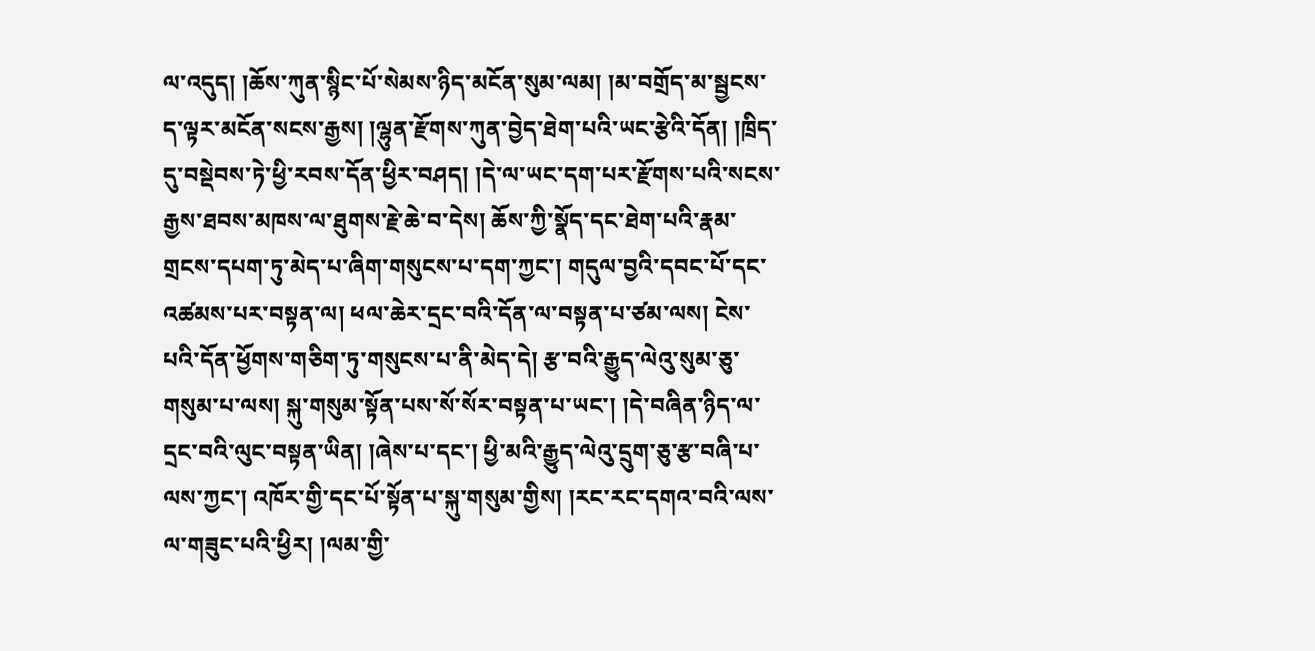ལ་འདུད། །ཆོས་ཀུན་སྙིང་པོ་སེམས་ཉིད་མངོན་སུམ་ལམ། །མ་བགྲོད་མ་སྦྱངས་ད་ལྟར་མངོན་སངས་རྒྱས། །ལྷུན་རྫོགས་ཀུན་བྱེད་ཐེག་པའི་ཡང་རྩེའི་དོན། །ཁྲིད་དུ་བསྡེབས་ཏེ་ཕྱི་རབས་དོན་ཕྱིར་བཤད། །དེ་ལ་ཡང་དག་པར་རྫོགས་པའི་སངས་རྒྱས་ཐབས་མཁས་ལ་ཐུགས་རྗེ་ཆེ་བ་དེས། ཆོས་ཀྱི་སྣོད་དང་ཐེག་པའི་རྣམ་གྲངས་དཔག་ཏུ་མེད་པ་ཞིག་གསུངས་པ་དག་ཀྱང་། གདུལ་བྱའི་དབང་པོ་དང་འཚམས་པར་བསྟན་ལ། ཕལ་ཆེར་དྲང་བའི་དོན་ལ་བསྟན་པ་ཙམ་ལས། ངེས་པའི་དོན་ཕྱོགས་གཅིག་ཏུ་གསུངས་པ་ནི་མེད་དེ། རྩ་བའི་རྒྱུད་ལེའུ་སུམ་ཅུ་གསུམ་པ་ལས། སྐུ་གསུམ་སྟོན་པས་སོ་སོར་བསྟན་པ་ཡང་། །དེ་བཞིན་ཉིད་ལ་དྲང་བའི་ལུང་བསྟན་ཡིན། །ཞེས་པ་དང་། ཕྱི་མའི་རྒྱུད་ལེའུ་དྲུག་ཅུ་རྩ་བཞི་པ་ལས་ཀྱང་། འཁོར་གྱི་དང་པོ་སྟོན་པ་སྐུ་གསུམ་གྱིས། །རང་རང་དགའ་བའི་ལས་ལ་གཟུང་པའི་ཕྱིར། །ལམ་གྱི་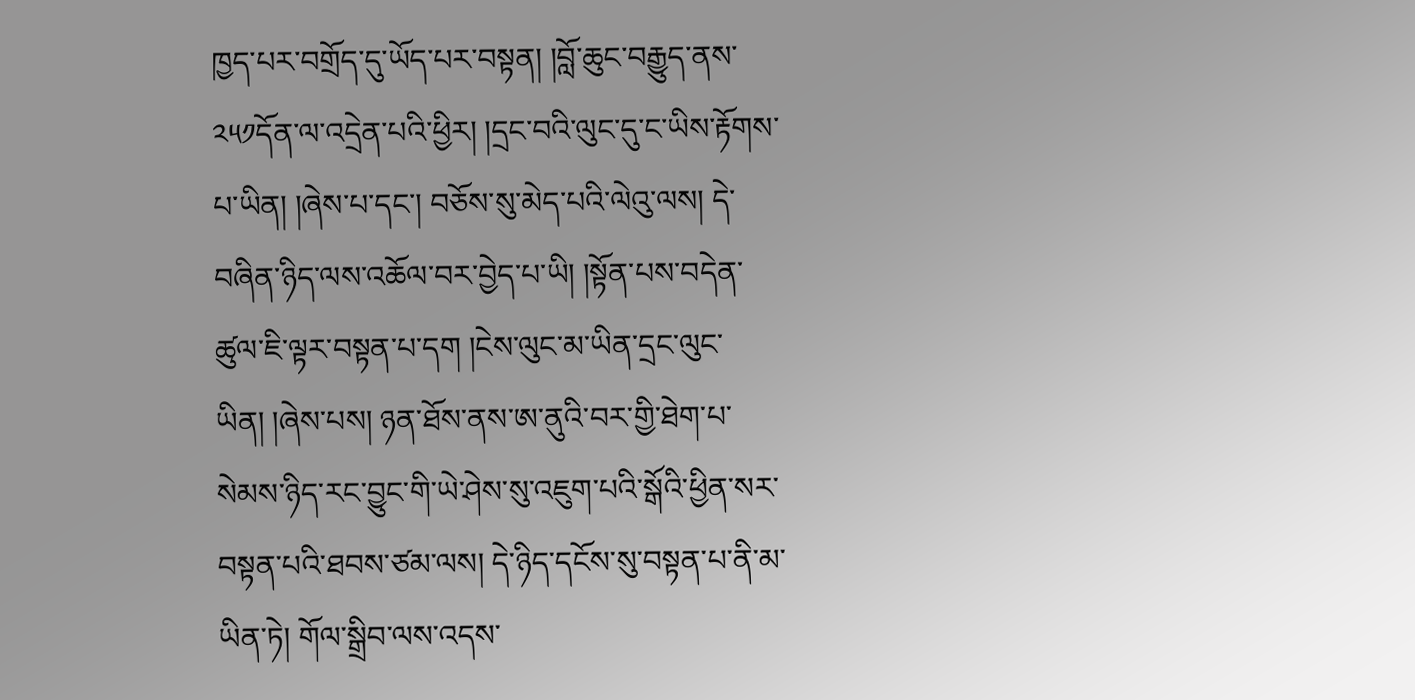ཁྱད་པར་བགྲོད་དུ་ཡོད་པར་བསྟན། །བློ་ཆུང་བརྒྱུད་ནས་
༢༥༡དོན་ལ་འདྲེན་པའི་ཕྱིར། །དྲང་བའི་ལུང་དུ་ང་ཡིས་རྟོགས་པ་ཡིན། །ཞེས་པ་དང་། བཅོས་སུ་མེད་པའི་ལེའུ་ལས། དེ་བཞིན་ཉིད་ལས་འཆོལ་བར་བྱེད་པ་ཡི། །སྟོན་པས་བདེན་ཚུལ་ཇི་ལྟར་བསྟན་པ་དག །ངེས་ལུང་མ་ཡིན་དྲང་ལུང་ཡིན། །ཞེས་པས། ཉན་ཐོས་ནས་ཨ་ནུའི་བར་གྱི་ཐེག་པ་སེམས་ཉིད་རང་བྱུང་གི་ཡེ་ཤེས་སུ་འཇུག་པའི་སྒོའི་ཕྱིན་སར་བསྟན་པའི་ཐབས་ཙམ་ལས། དེ་ཉིད་དངོས་སུ་བསྟན་པ་ནི་མ་ཡིན་ཏེ། གོལ་སྒྲིབ་ལས་འདས་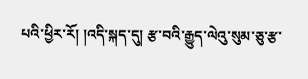པའི་ཕྱིར་རོ། །འདི་སྐད་དུ། རྩ་བའི་རྒྱུད་ལེའུ་སུམ་ཅུ་རྩ་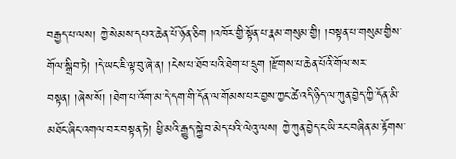བརྒྱད་པ་ལས། ཀྱེ་སེམས་དཔའ་ཆེན་པོ་ཉོན་ཅིག །འཁོར་གྱི་སྟོན་པ་རྣམ་གསུམ་གྱི། །བསྟན་པ་གསུམ་གྱིས་གོལ་སྒྲིབ་ཏེ། །དེ་ཡང་ཇི་ལྟ་བུ་ཞེ་ན། །ངེས་པ་ཐོབ་པའི་ཐེག་པ་དྲུག །རྫོགས་པ་ཆེན་པོའི་གོལ་སར་བསྟན། །ཞེས་སོ། །ཐེག་པ་འོག་མ་དེ་དག་གི་དོན་ལ་གོམས་པར་བྱས་ཀྱང་ཚེ་འདི་ཉིད་ལ་ཀུན་བྱེད་ཀྱི་དོན་མི་མཐོང་ཞིང་འགལ་བར་བསྟན་ཏེ། ཕྱི་མའི་རྒྱུད་སྐྱེ་བ་མེད་པའི་ལེའུ་ལས། ཀྱེ་ཀུན་བྱེད་ང་ཡི་རང་བཞིན་མ་རྟོགས་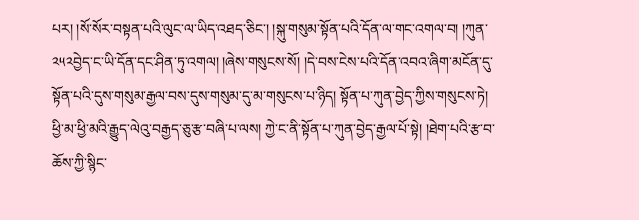པར། །སོ་སོར་བསྟན་པའི་ལུང་ལ་ཡིད་འཐད་ཅིང་། །སྐུ་གསུམ་སྟོན་པའི་དོན་ལ་གང་འགལ་བ། །ཀུན་
༢༥༢བྱེད་ང་ཡི་དོན་དང་ཤིན་ཏུ་འགལ། །ཞེས་གསུངས་སོ། །དེ་བས་ངེས་པའི་དོན་འབའ་ཞིག་མངོན་དུ་སྟོན་པའི་དུས་གསུམ་རྒྱལ་བས་དུས་གསུམ་དུ་མ་གསུངས་པ་ཉིད། སྟོན་པ་ཀུན་བྱེད་ཀྱིས་གསུངས་ཏེ། ཕྱི་མ་ཕྱི་མའི་རྒྱུད་ལེའུ་བརྒྱད་ཅུ་རྩ་བཞི་པ་ལས། ཀྱེ་ང་ནི་སྟོན་པ་ཀུན་བྱེད་རྒྱལ་པོ་སྟེ། །ཐེག་པའི་རྩ་བ་ཆོས་ཀྱི་སྙིང་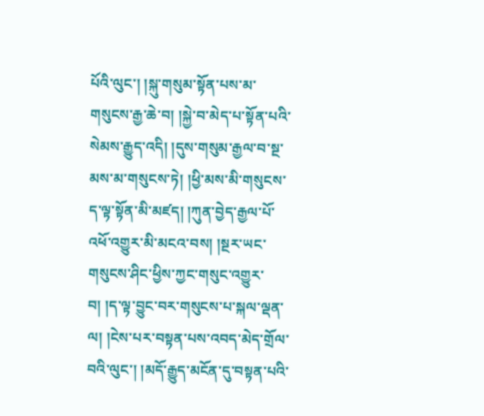པོའི་ལུང་། །སྐུ་གསུམ་སྟོན་པས་མ་གསུངས་རྒྱ་ཆེ་བ། །སྐྱེ་བ་མེད་པ་སྟོན་པའི་སེམས་རྒྱུད་འདི། །དུས་གསུམ་རྒྱལ་བ་སྔ་མས་མ་གསུངས་ཏེ། །ཕྱི་མས་མི་གསུངས་ད་ལྟ་སྟོན་མི་མཛད། །ཀུན་བྱེད་རྒྱལ་པོ་འཕོ་འགྱུར་མི་མངའ་བས། །སྔར་ཡང་གསུངས་ཤིང་ཕྱིས་ཀྱང་གསུང་འགྱུར་བ། །ད་ལྟ་བྱུང་བར་གསུངས་པ་སྐལ་ལྡན་ལ། །ངེས་པར་བསྟན་པས་འབད་མེད་གྲོལ་བའི་ལུང་། །མདོ་རྒྱུད་མངོན་དུ་བསྟན་པའི་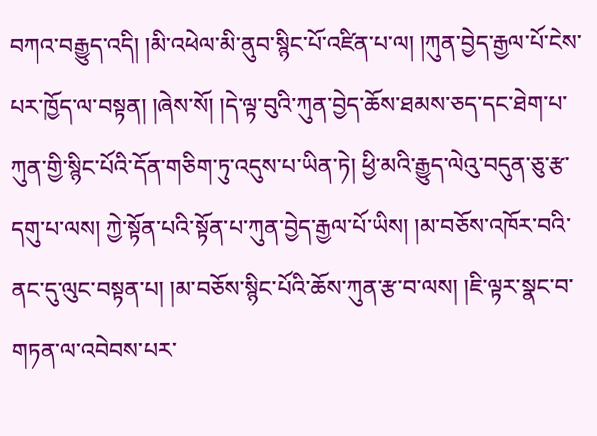བཀའ་བརྒྱུད་འདི། །མི་འཕེལ་མི་ནུབ་སྙིང་པོ་འཛིན་པ་ལ། །ཀུན་བྱེད་རྒྱལ་པོ་ངེས་པར་ཁྱོད་ལ་བསྟན། །ཞེས་སོ། །དེ་ལྟ་བུའི་ཀུན་བྱེད་ཆོས་ཐམས་ཅད་དང་ཐེག་པ་ཀུན་གྱི་སྙིང་པོའི་དོན་གཅིག་ཏུ་འདུས་པ་ཡིན་ཏེ། ཕྱི་མའི་རྒྱུད་ལེའུ་བདུན་ཅུ་རྩ་དགུ་པ་ལས། ཀྱེ་སྟོན་པའི་སྟོན་པ་ཀུན་བྱེད་རྒྱལ་པོ་ཡིས། །མ་བཅོས་འཁོར་བའི་ནང་དུ་ལུང་བསྟན་པ། །མ་བཅོས་སྙིང་པོའི་ཆོས་ཀུན་རྩ་བ་ལས། །ཇི་ལྟར་སྣང་བ་གཏན་ལ་འབེབས་པར་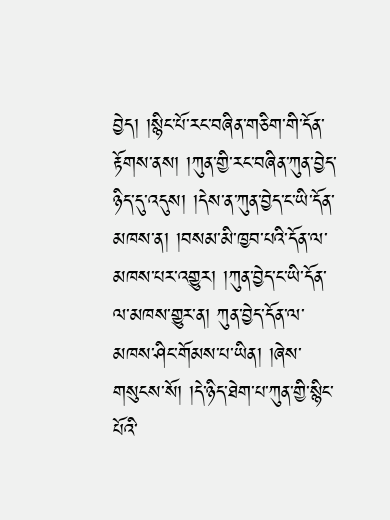བྱེད། །སྙིང་པོ་རང་བཞིན་གཅིག་གི་དོན་རྟོགས་ནས། །ཀུན་གྱི་རང་བཞིན་ཀུན་བྱེད་ཉིད་དུ་འདུས། །དེས་ན་ཀུན་བྱེད་ང་ཡི་དོན་མཁས་ན། །བསམ་མི་ཁྱབ་པའི་དོན་ལ་མཁས་པར་འགྱུར། །ཀུན་བྱེད་ང་ཡི་དོན་ལ་མཁས་གྱུར་ན། ཀུན་བྱེད་དོན་ལ་མཁས་ཤིང་གོམས་པ་ཡིན། །ཞེས་གསུངས་སོ། །དེ་ཉིད་ཐེག་པ་ཀུན་གྱི་སྙིང་པོའི་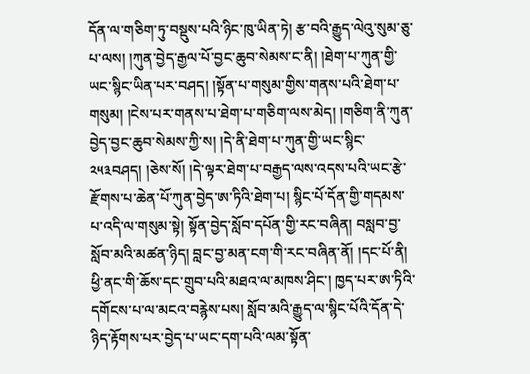དོན་ལ་གཅིག་ཏུ་བསྡུས་པའི་ཉིང་ཁུ་ཡིན་ཏེ། རྩ་བའི་རྒྱུད་ལེའུ་སུམ་ཅུ་པ་ལས། །ཀུན་བྱེད་རྒྱལ་པོ་བྱང་ཆུབ་སེམས་ང་ནི། །ཐེག་པ་ཀུན་གྱི་ཡང་སྙིང་ཡིན་པར་བཤད། །སྟོན་པ་གསུམ་གྱིས་གནས་པའི་ཐེག་པ་གསུམ། །ངེས་པར་གནས་པ་ཐེག་པ་གཅིག་ལས་མེད། །གཅིག་ནི་ཀུན་བྱེད་བྱང་ཆུབ་སེམས་ཀྱི་ས། །དེ་ནི་ཐེག་པ་ཀུན་གྱི་ཡང་སྙིང་
༢༥༣བཤད། །ཅེས་སོ། །དེ་ལྟར་ཐེག་པ་བརྒྱད་ལས་འདས་པའི་ཡང་རྩེ་རྫོགས་པ་ཆེན་པོ་ཀུན་བྱེད་ཨ་ཏིའི་ཐེག་པ། སྙིང་པོ་དོན་གྱི་གདམས་པ་འདི་ལ་གསུམ་སྟེ། སྟོན་བྱེད་སློབ་དཔོན་གྱི་རང་བཞིན། བསླབ་བྱ་སློབ་མའི་མཚན་ཉིད། བླང་བྱ་མན་ངག་གི་རང་བཞིན་ནོ། །དང་པོ་ནི། ཕྱི་ནང་གི་ཆོས་དང་གྲུབ་པའི་མཐའ་ལ་མཁས་ཤིང་། ཁྱད་པར་ཨ་ཏིའི་དགོངས་པ་ལ་མངའ་བརྙེས་པས། སློབ་མའི་རྒྱུད་ལ་སྙིང་པོའི་དོན་དེ་ཉིད་རྟོགས་པར་བྱེད་པ་ཡང་དག་པའི་ལམ་སྟོན་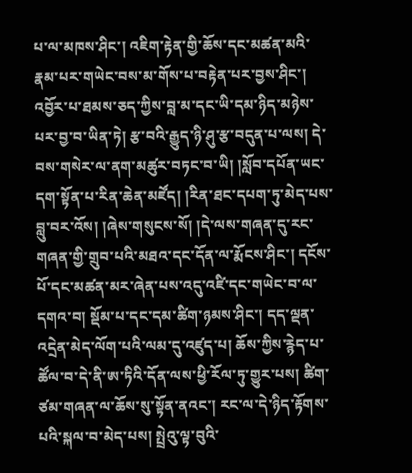པ་ལ་མཁས་ཤིང་། འཇིག་རྟེན་གྱི་ཆོས་དང་མཚན་མའི་རྣམ་པར་གཡེང་བས་མ་གོས་པ་བརྟེན་པར་བྱས་ཤིང་། འབྱོར་པ་ཐམས་ཅད་ཀྱིས་བླ་མ་དང་ཡི་དམ་ཉིད་མཉེས་པར་བྱ་བ་ཡིན་ཏེ། རྩ་བའི་རྒྱུད་ཉི་ཤུ་རྩ་བདུན་པ་ལས། དེ་བས་གསེར་ལ་ནག་མཚུར་བཏང་བ་ཡི། །སློབ་དཔོན་ཡང་དག་སྟོན་པ་རིན་ཆེན་མཛོད། །རིན་ཐང་དཔག་ཏུ་མེད་པས་བླུ་བར་འོས། །ཞེས་གསུངས་སོ། །དེ་ལས་གཞན་དུ་རང་གཞན་གྱི་གྲུབ་པའི་མཐའ་དང་དོན་ལ་རྨོངས་ཤིང་། དངོས་པོ་དང་མཚན་མར་ཞེན་པས་འདུ་འཛི་དང་གཡེང་བ་ལ་དགའ་བ། སྡོམ་པ་དང་དམ་ཚིག་ཉམས་ཤིང་། དད་ལྡན་འདྲེན་མེད་ལོག་པའི་ལམ་དུ་འཛུད་པ། ཆོས་ཀྱིས་རྙེད་པ་ཚོལ་བ་དེ་ནི་ཨ་ཏིའི་དོན་ལས་ཕྱི་རོལ་ཏུ་གྱུར་པས། ཚིག་ཙམ་གཞན་ལ་ཆོས་སུ་སྟོན་ནའང་། རང་ལ་དེ་ཉིད་རྟོགས་པའི་སྐལ་བ་མེད་པས། སྤྲེའུ་ལྟ་བུའི་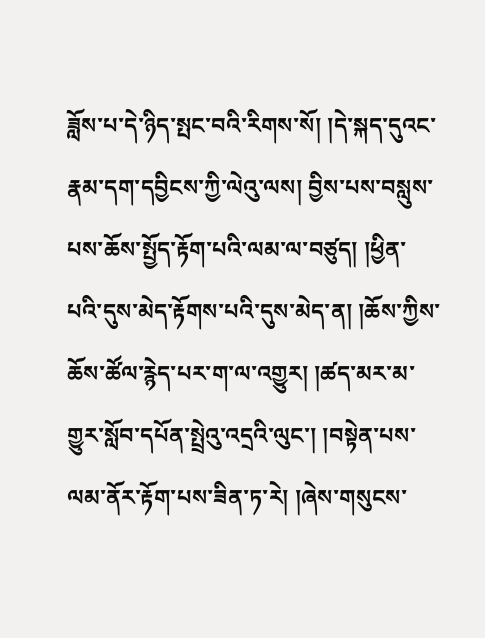ཟློས་པ་དེ་ཉིད་སྤང་བའི་རིགས་སོ། །དེ་སྐད་དུའང་རྣམ་དག་དབྱིངས་ཀྱི་ལེའུ་ལས། བྱིས་པས་བསླུས་པས་ཆོས་སྤྱོད་རྟོག་པའི་ལམ་ལ་བཙུད། །ཕྱིན་པའི་དུས་མེད་རྟོགས་པའི་དུས་མེད་ན། །ཆོས་ཀྱིས་ཆོས་ཚོལ་རྙེད་པར་ག་ལ་འགྱུར། །ཚད་མར་མ་གྱུར་སློབ་དཔོན་སྤྲེའུ་འདྲའི་ལུང་། །བསྟེན་པས་ལམ་ནོར་རྟོག་པས་ཟིན་ཏ་རེ། །ཞེས་གསུངས་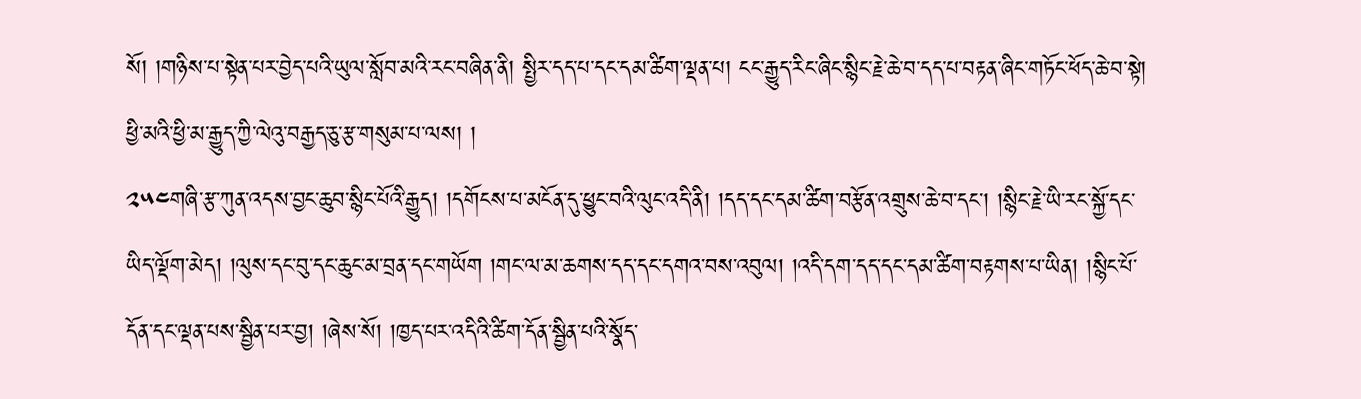སོ། །གཉིས་པ་སྟེན་པར་བྱེད་པའི་ཡུལ་སློབ་མའི་རང་བཞིན་ནི། སྤྱིར་དད་པ་དང་དམ་ཚིག་ལྡན་པ། ངང་རྒྱུད་རིང་ཞིང་སྙིང་རྗེ་ཆེ་བ་དད་པ་བརྟན་ཞིང་གཏོང་ཕོད་ཆེ་བ་སྟེ། ཕྱི་མའི་ཕྱི་མ་རྒྱུད་ཀྱི་ལེའུ་བརྒྱད་ཅུ་རྩ་གསུམ་པ་ལས། །
༢༥༤གཞི་རྩ་ཀུན་འདས་བྱང་ཆུབ་སྙིང་པོའི་རྒྱུད། །དགོངས་པ་མངོན་དུ་ཕྱུང་བའི་ལུང་འདི་ནི། །དད་དང་དམ་ཚིག་བརྩོན་འགྲུས་ཆེ་བ་དང་། །སྙིང་རྗེ་ཡི་རང་སྐྱོ་དང་ཡིད་ལྡོག་མེད། །ལུས་དང་བུ་དང་ཆུང་མ་བྲན་དང་གཡོག །གང་ལ་མ་ཆགས་དད་དང་དགའ་བས་འབུལ། །འདི་དག་དད་དང་དམ་ཚིག་བརྟགས་པ་ཡིན། །སྙིང་པོ་དོན་དང་ལྡན་པས་སྦྱིན་པར་བྱ། །ཞེས་སོ། །ཁྱད་པར་འདིའི་ཚིག་དོན་སྦྱིན་པའི་སྣོད་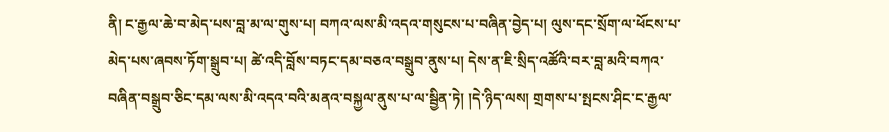ནི། ང་རྒྱལ་ཆེ་བ་མེད་པས་བླ་མ་ལ་གུས་པ། བཀའ་ལས་མི་འདའ་གསུངས་པ་བཞིན་བྱེད་པ། ལུས་དང་སྲོག་ལ་ཕོངས་པ་མེད་པས་ཞབས་ཏོག་སྒྲུབ་པ། ཚེ་འདི་བློས་བཏང་དམ་བཅའ་བསྒྲུབ་ནུས་པ། དེས་ན་ཇི་སྲིད་འཚོའི་བར་བླ་མའི་བཀའ་བཞིན་བསྒྲུབ་ཅིང་དམ་ལས་མི་འདའ་བའི་མནའ་བསྐྱལ་ནུས་པ་ལ་སྦྱིན་ཏེ། །དེ་ཉིད་ལས། གྲགས་པ་སྤངས་ཤིང་ང་རྒྱལ་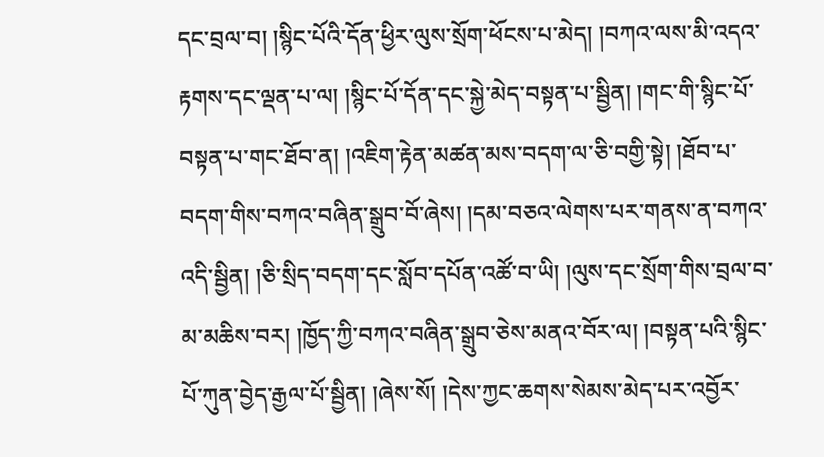དང་བྲལ་བ། །སྙིང་པོའི་དོན་ཕྱིར་ལུས་སྲོག་ཕོངས་པ་མེད། །བཀའ་ལས་མི་འདའ་རྟགས་དང་ལྡན་པ་ལ། །སྙིང་པོ་དོན་དང་སྐྱེ་མེད་བསྟན་པ་སྦྱིན། །གང་གི་སྙིང་པོ་བསྟན་པ་གང་ཐོབ་ན། །འཇིག་རྟེན་མཚན་མས་བདག་ལ་ཅི་བགྱི་སྟེ། །ཐོབ་པ་བདག་གིས་བཀའ་བཞིན་སྒྲུབ་བོ་ཞེས། །དམ་བཅའ་ལེགས་པར་གནས་ན་བཀའ་འདི་སྦྱིན། །ཅི་སྲིད་བདག་དང་སློབ་དཔོན་འཚོ་བ་ཡི། །ལུས་དང་སྲོག་གིས་བྲལ་བ་མ་མཆིས་བར། །ཁྱོད་ཀྱི་བཀའ་བཞིན་སྒྲུབ་ཅེས་མནའ་བོར་ལ། །བསྟན་པའི་སྙིང་པོ་ཀུན་བྱེད་རྒྱལ་པོ་སྦྱིན། །ཞེས་སོ། །དེས་ཀྱང་ཆགས་སེམས་མེད་པར་འབྱོར་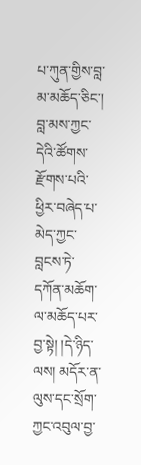པ་ཀུན་གྱིས་བླ་མ་མཆོད་ཅིང་། བླ་མས་ཀྱང་དེའི་ཚོགས་རྫོགས་པའི་ཕྱིར་བཞེད་པ་མེད་ཀྱང་བླངས་ཏེ་དཀོན་མཆོག་ལ་མཆོད་པར་བྱ་སྟེ། །དེ་ཉིད་ལས། མདོར་ན་ལུས་དང་སྲོག་ཀྱང་འབུལ་བྱ་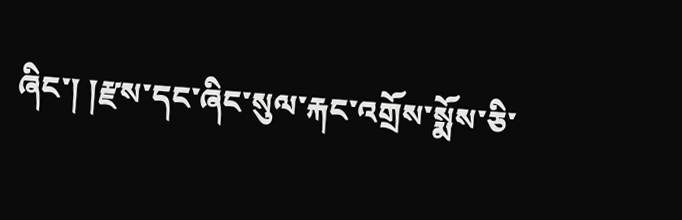ཞིང་། །རྫས་དང་ཞིང་སུལ་རྐང་འགྲོས་སྨོས་ཅི་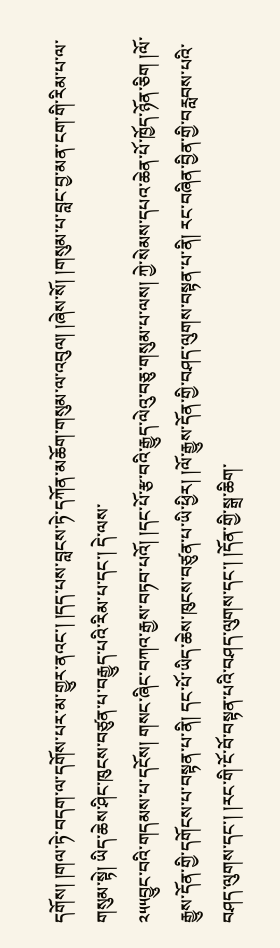དགོས། །གལ་ཏེ་བདག་ལ་དགོས་པར་མ་གྱུར་ནའང་། །དད་པས་བླངས་ཏེ་དཀོན་མཆོག་གསུམ་ལ་འབུལ། །ཞེས་སོ། །གསུམ་པ་བླང་བྱ་མན་ངག་གི་རིམ་པ་ལ་གསུམ་སྟེ། ཡིད་ཆེས་ཤིང་ཁུངས་བཙུན་པ་བརྒྱུད་པའི་རིམ་པ་དང་། དེ་ལས་
༢༥༥བྱུང་བའི་གདམས་པ་དངོས། གསང་ཞིང་བཀའ་རྒྱས་བཏབ་པའོ། །དང་པོ་རྩ་བའི་རྒྱུད་ལེའུ་བཅུ་གསུམ་པ་ལས། ཀྱེ་སེམས་དཔའ་ཆེན་པོ་ཁྱོད་ཉོན་ཅིག །ལོ་རྒྱུས་དོན་གྱི་དགོངས་པ་བསྟན་པ་ནི། དང་པོ་ཡིད་ཆེས་ཁུངས་བཙུན་པ་ཡི་ཕྱིར། །ལོ་རྒྱུས་དོན་གྱི་བཤད་ལུགས་བསྟན་པ་ནི། རང་བཞིན་བྱིན་གྱི་བརླབས་པའི་བཤད་ལུགས་དང་། །རང་གི་ངོ་བོ་བསྟན་པའི་བཤད་ལུགས་དང་། །དོན་གྱི་སྒྲ་ཆིག་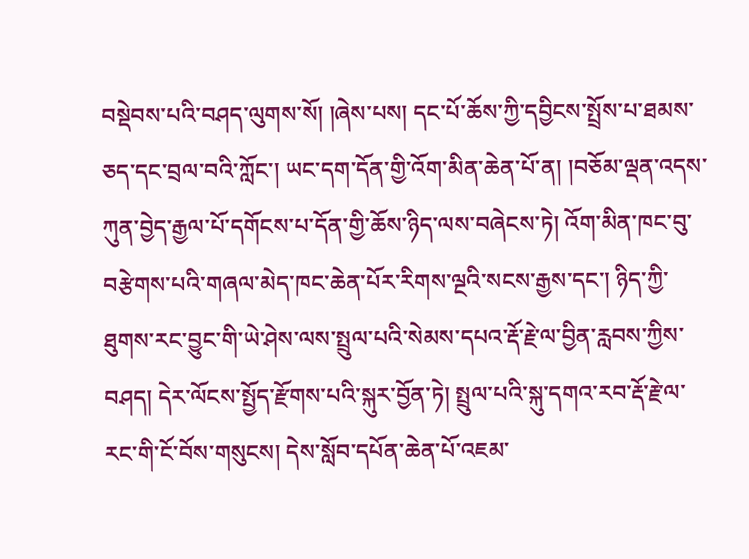བསྡེབས་པའི་བཤད་ལུགས་སོ། །ཞེས་པས། དང་པོ་ཆོས་ཀྱི་དབྱིངས་སྤྲོས་པ་ཐམས་ཅད་དང་བྲལ་བའི་ཀློང་། ཡང་དག་དོན་གྱི་འོག་མིན་ཆེན་པོ་ན། །བཅོམ་ལྡན་འདས་ཀུན་བྱེད་རྒྱལ་པོ་དགོངས་པ་དོན་གྱི་ཆོས་ཉིད་ལས་བཞེངས་ཏེ། འོག་མིན་ཁང་བུ་བརྩེགས་པའི་གཞལ་མེད་ཁང་ཆེན་པོར་རིགས་ལྔའི་སངས་རྒྱས་དང་། ཉིད་ཀྱི་ཐུགས་རང་བྱུང་གི་ཡེ་ཤེས་ལས་སྤྲུལ་པའི་སེམས་དཔའ་རྡོ་རྗེ་ལ་བྱིན་རླབས་ཀྱིས་བཤད། དེར་ལོངས་སྤྱོད་རྫོགས་པའི་སྐུར་བྱོན་ཏེ། སྤྲུལ་པའི་སྐུ་དགའ་རབ་རྡོ་རྗེ་ལ་རང་གི་ངོ་བོས་གསུངས། དེས་སློབ་དཔོན་ཆེན་པོ་འཇམ་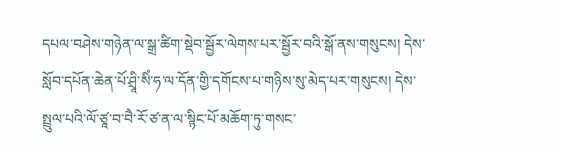དཔལ་བཤེས་གཉེན་ལ་སྒྲ་ཚིག་སྡེབ་སྦྱོར་ལེགས་པར་སྦྱོར་བའི་སྒོ་ནས་གསུངས། དེས་སློབ་དཔོན་ཆེན་པོ་ཤྲཱི་སིཾ་ཧ་ལ་དོན་གྱི་དགོངས་པ་གཉིས་སུ་མེད་པར་གསུངས། དེས་སྤྲུལ་པའི་ལོ་ཙཱ་བ་བཻ་རོ་ཙ་ན་ལ་སྙིང་པོ་མཆོག་ཏུ་གསང་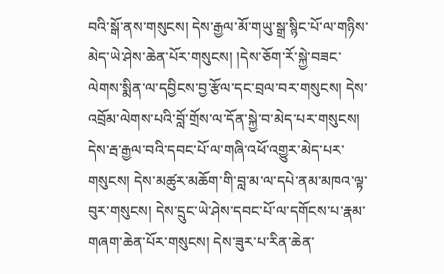བའི་སྒོ་ནས་གསུངས། དེས་རྒྱལ་མོ་གཡུ་སྒྲ་སྙིང་པོ་ལ་གཉིས་མེད་ཡེ་ཤེས་ཆེན་པོར་གསུངས། །དེས་ཅོག་རོ་སྐྱེ་བཟང་ལེགས་སྨིན་ལ་དབྱིངས་བྱ་རྩོལ་དང་བྲལ་བར་གསུངས། དེས་འབྲོམ་ལེགས་པའི་བློ་གྲོས་ལ་དོན་སྐྱེ་བ་མེད་པར་གསུངས། དེས་རྦ་རྒྱལ་བའི་དབང་པོ་ལ་གཞི་འཕོ་འགྱུར་མེད་པར་གསུངས། དེས་མཚུར་མཆོག་གི་བླ་མ་ལ་དཔེ་ནམ་མཁའ་ལྟ་བུར་གསུངས། དེས་དྲུང་ཡེ་ཤེས་དབང་པོ་ལ་དགོངས་པ་རྣམ་གཞག་ཆེན་པོར་གསུངས། དེས་ཟུར་པ་རིན་ཆེན་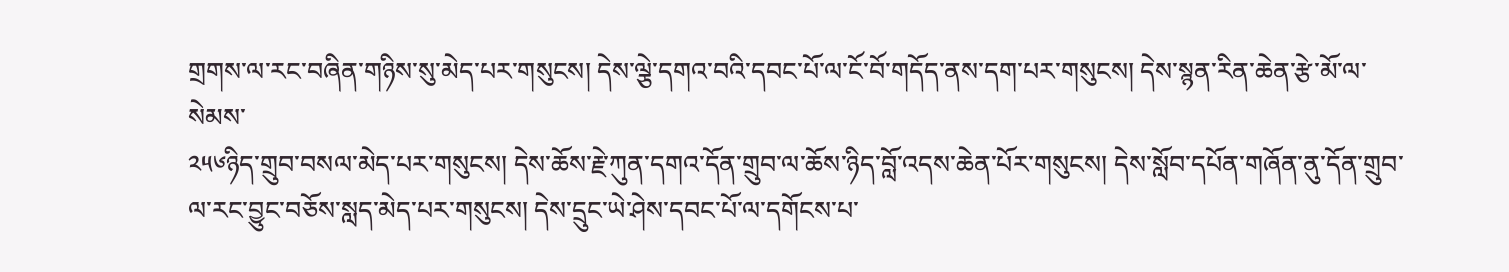གྲགས་ལ་རང་བཞིན་གཉིས་སུ་མེད་པར་གསུངས། དེས་ལྕེ་དགའ་བའི་དབང་པོ་ལ་ངོ་བོ་གདོད་ནས་དག་པར་གསུངས། དེས་སྙན་རིན་ཆེན་རྩེ་མོ་ལ་སེམས་
༢༥༦ཉིད་གྲུབ་བསལ་མེད་པར་གསུངས། དེས་ཆོས་རྗེ་ཀུན་དགའ་དོན་གྲུབ་ལ་ཆོས་ཉིད་བློ་འདས་ཆེན་པོར་གསུངས། དེས་སློབ་དཔོན་གཞོན་ནུ་དོན་གྲུབ་ལ་རང་བྱུང་བཅོས་སླད་མེད་པར་གསུངས། དེས་དྲུང་ཡེ་ཤེས་དབང་པོ་ལ་དགོངས་པ་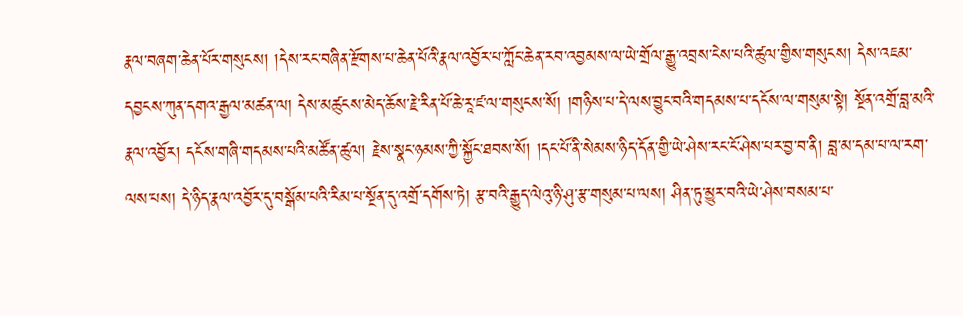རྣལ་བཞག་ཆེན་པོར་གསུངས། །དེས་རང་བཞིན་རྫོགས་པ་ཆེན་པོའི་རྣལ་འབྱོར་པ་ཀློང་ཆེན་རབ་འབྱམས་ལ་ཡེ་གྲོལ་རྒྱུ་འབྲས་ངེས་པའི་ཚུལ་གྱིས་གསུངས། དེས་འཇམ་དབྱངས་ཀུན་དགའ་རྒྱལ་མཚན་ལ། དེས་མཚུངས་མེད་ཆོས་རྗེ་རིན་པོ་ཆེ་རཱ་ཛ་ལ་གསུངས་སོ། །གཉིས་པ་དེ་ལས་བྱུང་བའི་གདམས་པ་དངོས་ལ་གསུམ་སྟེ། སྔོན་འགྲོ་བླ་མའི་རྣལ་འབྱོར། དངོས་གཞི་གདམས་པའི་མཚོན་ཚུལ། རྗེས་སྣང་ཉམས་ཀྱི་སྐྱོང་ཐབས་སོ། །དང་པོ་ནི་སེམས་ཉིད་དོན་གྱི་ཡེ་ཤེས་རང་ངོ་ཤེས་པར་བྱ་བ་ནི། བླ་མ་དམ་པ་ལ་རག་ལས་པས། དེ་ཉིད་རྣལ་འབྱོར་དུ་བསྒོམ་པའི་རིམ་པ་སྔོན་དུ་འགྲོ་དགོས་ཏེ། རྩ་བའི་རྒྱུད་ལེའུ་ཉི་ཤུ་རྩ་གསུམ་པ་ལས། ཤིན་ཏུ་མྱུར་བའི་ཡེ་ཤེས་བསམ་པ་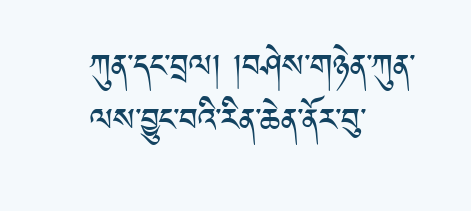ཀུན་དང་བྲལ། །བཤེས་གཉེན་ཀུན་ལས་བྱུང་བའི་རིན་ཆེན་ནོར་བུ་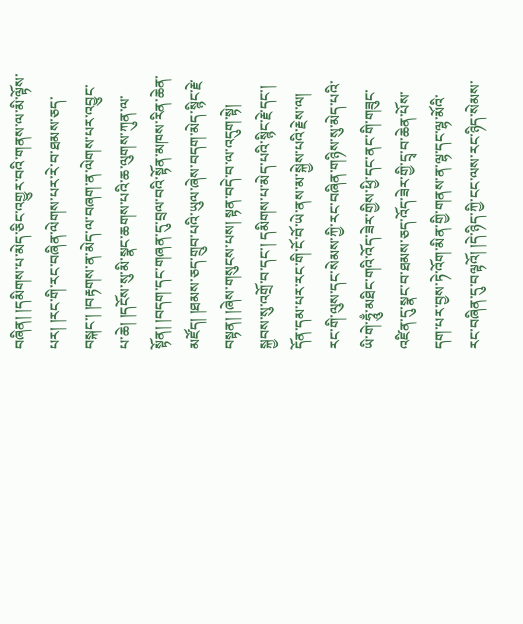བཞིན། །དམིགས་པ་མེད་ཅིང་འགྱུར་བའི་གནས་ལ་མི་ལྟོས་པར། །རང་གི་རང་བཞིན་ལེགས་པར་རེ་བ་ཐམས་ཅད་བསྐང་། །བརྟགས་ན་མེད་ལ་བཞག་ན་ལེགས་པར་འབྱུང་པ་ཆེ། །དངོས་སུ་མི་སྣང་ཆགས་པའི་ཆ་ལུགས་ཀུན་ལ་སྟོན། །བདག་དང་གཞན་དུ་བྲལ་བའི་སྟོན་མཁས་རིན་ཆེན་མཛོད། །ཐམས་ཅད་གྲུབ་པའི་ཡུལ་ཞེས་བདག་མེད་སྙིང་རྗེ་བསྟན། །ཞེས་གསུངས་པས། སྟན་བདེ་བ་ལ་འདུག་སྟེ། སྐྱབས་སུ་འགྲོ་བ་དང་། དམིགས་པ་མེད་པའི་སྙིང་རྗེ་དང་། དོན་དམ་པར་རང་གི་ངོ་བོ་ཡེ་ནས་མ་སྐྱེས་པའི་རྗེས་ལ། རང་གི་ལུས་དང་སེམས་ཀྱི་རང་བཞིན་གཉིས་སུ་མེད་པའི་ཡི་གེ་ཧཱུྃ་མཐིང་གའི་འོད་ཟེར་གྱིས་ཕྱི་དང་ནང་གི་གཟུང་འཛིན་དུ་སྣང་བ་ཐམས་ཅད་འོད་ཟེར་གྱི་དྲྭ་བ་ཆེན་པོས་དག་པར་བྱས་ཏེ་འོག་མིན་གྱི་གནས་ན་ལྷ་དང་ལྷ་མོའི་རང་བཞིན་དུ་བལྟའོ། །དེ་ཉིད་ཀྱི་ངང་ལས་རང་ཉིད་སེམས་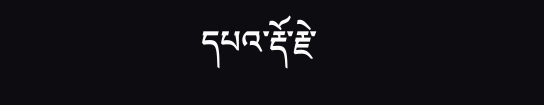དཔའ་རྡོ་རྗེ་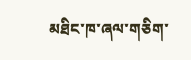མཐིང་ཁ་ཞལ་གཅིག་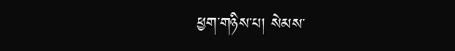ཕྱག་གཉིས་པ། སེམས་